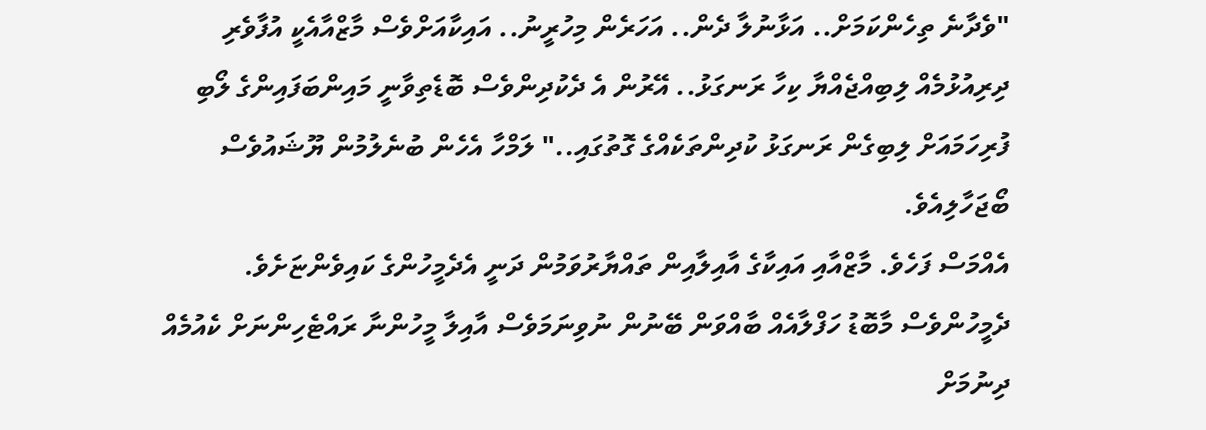"ވެދާނެ ތިހެންކަމަށް.. އަޅާނުލާ ދެން.. އަހަރެން މިހުރީނު.. އައިކާއަށްވެސް މާޒްއާއެކީ އުފާވެރި ދިރިއުޅުމެއް ލިބިއްޖެއްޔާ ކިހާ ރަނގަޅު.. އޭރުން އެ ދެކުދިންވެސް ބޮޑެތިވާނީ މައިންބަފައިންގެ ލޯބި ފުރިހަމައަށް ލިބިގެން ރަނގަޅު ކުދިންތަކެއްގެ ގޮތުގައި.." ލަމްހާ އެހެން ބުނެލުމުން ޔޫޝައުވެސް ބޯޖަހާލިއެވެ.
އެއްމަސް ފަހެވެ. މާޒްއާއި އައިކާގެ އާއިލާއިން ތައްޔާރުވަމުން ދަނީ އެދެމީހުންގެ ކައިވެންޏަށެވެ. ދެމީހުންވެސް މާބޮޑު ހަފްލާއެއް ބާއްވަން ބޭނުން ނުވިނަމަވެސް އާއިލާ މީހުންނާ ރައްޓެހިންނަށް ކެއުމެއް ދިނުމަށް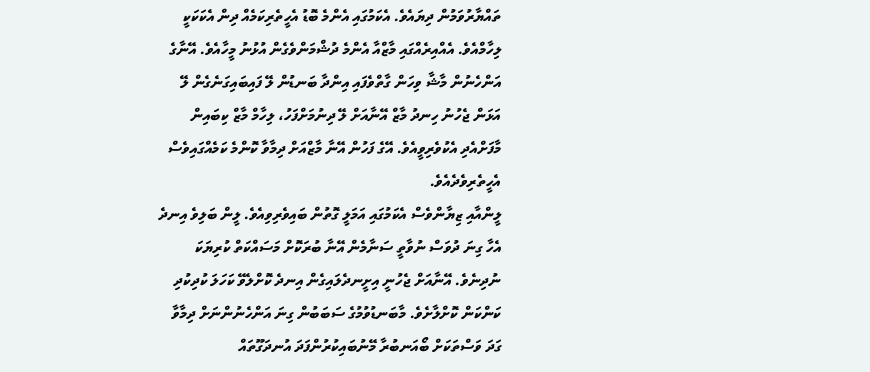ތައްޔާރުވަމުން ދިޔައެވެ. އެކަމުގައި އެންމެ ބޮޑު އެހީތެރިކަމެއް ދިން އެކަކަކީ ލިހާމްއެވެ. އެއްއިރެއްގައި މާޒްއާ އެންމެ ދުޝްމަންވެގެން އުޅުނު މީހާއެވެ. އޭނާގެ އަންހެނުން މާޝާ ވިހަން ގާތްވެފައި އިންދާ ބަނޑުން ލޭ ފައިބައިގަނެގެން ލޭ އަޅަން ޖެހުނު ހިނދު މާޒް އޭނާއަށް ލޭ ދިނުމަށްފަހު، ލިހާމް މާޒް ކިބައިން މާފަށްއެދި އެކުވެރިވީއެވެ. އޭގެ ފަހުން އޭނާ މާޒްއަށް ދިމާވާ ކޮންމެ ކަމެއްގައިވެސް އެހީތެރިވެދެއެވެ.
ލީންއާއި ޒިޔާންވެސް އެކަމުގައި އަމަލީ ގޮތުން ބައިވެރިވިއެވެ. ލީން ބަލިވެ އިނދެ އެހާ ގިނަ ދުވަސް ނުވާތީ ސަނާމެން އޭނާ ބުރަކޮށް މަސައްކަތް ކުރިޔަކަ ނުދިނެވެ. އޭނާއަށް ޖެހުނީ އިށީނދެލައިގެން އިނދެ ކޮށްލެވޭ ކަހަލަ ކުދިކުދި ކަންކަން ކޮށްލާށެވެ. މާބަނޑުވުމުގެ ސަބަބުން ގިނަ އަންހެނުންނަށް ދިމާވާ ގަދަ ވަސްތަކަށް ބޯއަނބުރާ މޭނުބައިކުރުންފަދަ އުނދަގޫތައް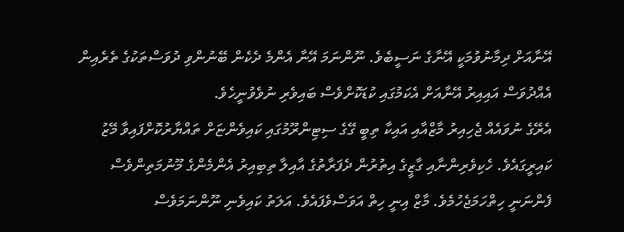އޭނާއަށް ދިމާނުވުމަކީ އޭނާގެ ނަސީބެވެ. ނޫންނަމަ އޭނާ އެންމެ ދެކެން ބޭނުންވި ދުވަސްތަކުގެ ތެރެއިން އެއްދުވަސް އައިއިރު އޭނާއަށް އެކަމުގައި ކުޑަކޮށްވެސް ބައިވެރި ނުވެވުނީހެވެ.
އެރޭގެ ނުވައެއް ޖެހިއިރު މާޒްއާއި އައިކާ ތިބީ ގޭގެ ސިޓިންރޫމުގައި ކައިވެންޏަށް ތައްޔާރުކޮށްފައިވާ މޭޒު ކައިރީގައެވެ. ހެކިވެރިންނާއި ގާޒީގެ އިތުރުން ދެފަރާތުގެ އާއިލާ ތިބިއިރު އެންމެންގެ މޫނުމަތިންވެސް ފެންނަނީ ހިތްހަމަޖެހުމެވެ. މާޒް އިނީ ހިތް އަވަސްވެފައެވެ. އަލަތު ކައިވެނި ނޫންނަމަވެސް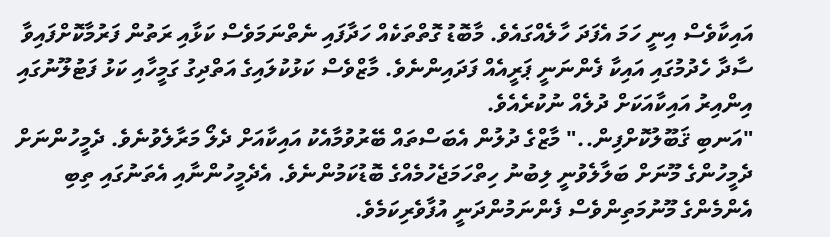އައިކާވެސް އިނީ ހަމަ އެފަދަ ހާލެއްގައެވެ. މާބޮޑު ގޮތްތަކެއް ހަދާފައި ނެތްނަމަވެސް ކަޅާއި ރަތުން ފަރުމާކޮށްފައިވާ ސާދާ ހެދުމުގައި އައިކާ ފެންނަނީ ޕަރީއެއް ފަދައިންނެވެ. މާޒްވެސް ކަޅުކުލައިގެ އަތްދިގު ގަމީހާއި ކަޅު ފަޓުލޫނުގައި އިންއިރު އައިކާއަކަށް ދުލެއް ނުކުރެއެވެ.
"އަނބި ޤަބޫލުކޮށްފިން.." މާޒްގެ ދުލުން އެބަސްތައް ބޭރުވުމާއެކު އައިކާއަށް ދެލޯ މަރާލެވުނެވެ. ދެމީހުންނަށް ދެމީހުންގެ މޫނަށް ބަލާލެވުނީ ލިބުނު ހިތްހަމަޖެހުމެއްގެ ބޮޑުކަމުންނެވެ. އެދެމީހުންނާއި އެތަނުގައި ތިބި އެންމެންގެ މޫނުމަތިންވެސް ފެންނަމުންދަނީ އުފާވެރިކަމެވެ.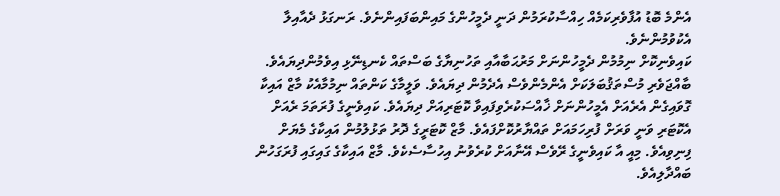އެންމެ ބޮޑު އުފާވެރިކަމެއް ހިއްސާކުރަމުން ދަނީ ދެމީހުންގެ މައިންބަފައިންނެވެ. ރަނގަޅު ދެއާއިލާ އެކުވުމުންނެވެ.
ކައިވެނިކޮށް ނިމުމުން ދެމީހުންނަށް މަރުޙަބާއާއި ތަހުނިޔާގެ ބަސްތައް ކެނޑިނޭޅި އިވެމުންދިޔައެވެ. ބާއްޖަވެރި މުސްތަޤުބަލަކަށް އެންމެންވެސް އެދެމުން ދިޔައެވެ. ވަލީމާގެ ކަންތައް ނިމުމާއެކު މާޒް އައިކާ ގޮވައިގެން އެރެއަށް އެމީހުންނަށް ޚާއްސަކުރެވިފައިވާ ކޮޓަރިއަށް ދިޔައެވެ. ކައިވެނީގެ ފުރަތަމަ ރެއަށް އެކޮޓަރި ވަނީ ވަރަށް ފުރިހަމައަށް ތައްޔާރުކޮށްފައެވެ. މާޒް ކޮޓަރީގެ ދޮރު ތަޅުލުމުން އައިކާގެ މެޔަށް ފިނިވިއެވެ. މިއީ އާ ކައިވެނީގެ ރޭވެސް އޭނާއަށް ކުރެވުނު އިހުސާސެކެވެ. މާޒް އައިކާގެ ގައިގައި ފުރަގަހުން ބައްދާލިއެވެ.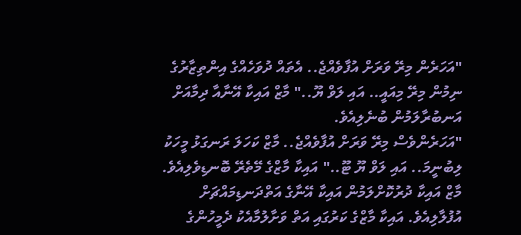"އަހަރެން މިރޭ ވަރަށް އުފާވެއްޖެ.. އެތައް ދުވަހެއްގެ އިންތިޒާރުގެ ނިމުން މިރޭ މިއައީ.. އައި ލަވް ޔޫ.." މާޒް އައިކާ އޭނާއާ ދިމާއަށް އަނބުރާލަމުން ބުނެލިއެވެ.
"އަހަރެންވެސް މިރޭ ވަރަށް އުފާވެއްޖެ.. މާޒް ކަހަލަ ރަނގަޅު މީހަކު ލިބުނީމަ.. އައި ލަވް ޔޫ ޓޫ.." އައިކާ މާޒްގެ މޭތެރޭ ބޮނޑިވެލިއެވެ. މާޒް އައިކާ ދުރުކޮށްލަމުން އައިކާ އޭނާގެ އަތްދަނޑިމައްޗަށް އުފުލާލިއެވެ. އައިކާ މާޒްގެ ކަރުގައި އަތް ވަށާލުމާއެކު ދެމީހުންގެ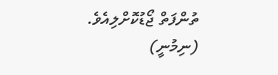ތުންފަތް ޖޯޑުކޮށްލިއެވެ.
(ނިމުނީ)